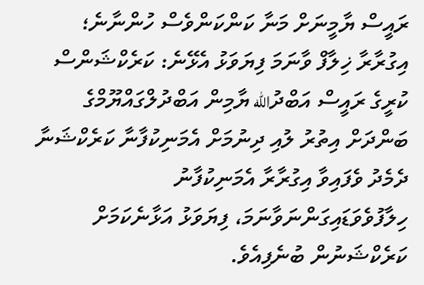ރައީސް ޔާމީނަށް މަނާ ކަންކަންވެސް ހުންނާނެ؛ އިގުރާރާ ޚިލާފް ވާނަމަ ފިޔަވަޅު އެޅޭނެ: ކަރެކްޝަންސް
ކުރީގެ ރައީސް އަބްދުالله ޔާމިން އަބްދުލްގައްޔޫމްގެ ބަންދަށް އިތުރު ލުއި ދިނުމަށް އެމަނިކުފާނާ ކަރެކްޝަނާ ދެމެދު ވެފައިވާ އިގުރާރާ އެމަނިކުފާނު ހިލާފުވެވަޑައިގަންނަވާނަމަ، ފިޔަވަޅު އަޅާނެކަމަށް ކަރެކްޝަނުން ބުނެފިއެވެ.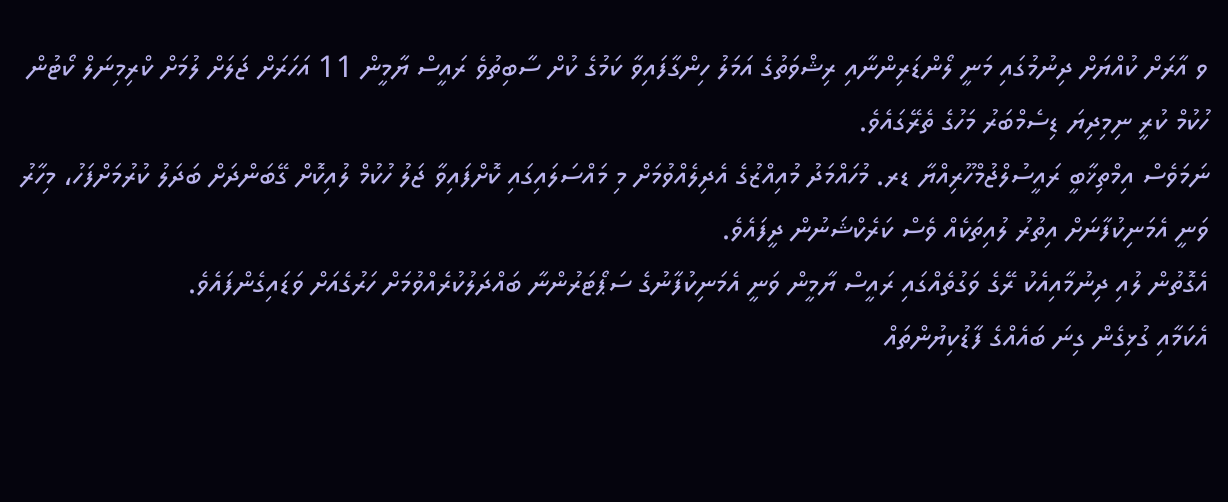ވ އާރަށް ކުއްޔަށް ދިނުމުގައި މަނީ ލޯންޑަރިންނާއި ރިޝްވަތުގެ އަމަލު ހިންގާފައިވާ ކަމުގެ ކުށް ސާބިތުވެ ރައީސް ޔާމީން 11 އަހަރަށް ޖަލަށް ލުމަށް ކްރިމިނަލް ކޯޓުން ހުކުމް ކުރީ ނިމިދިޔަ ޑިސެމްބަރު މަހުގެ ތެރޭގައެވެ.
ނަމަވެސް އިމްތިޚާބީ ރައީސުލްޖުމްހޫރިއްޔާ ޑރ. މުހައްމަދު މުއިއްޒުގެ އެދިލެއްވުމަށް މި މައްސަލައިގައި ކޮށްފައިވާ ޖަލު ހުކުމް ލުއިކޮށް ގޭބަންދަށް ބަދަލު ކުރުމަށްފަހު، މިހާރު ވަނީ އެމަނިކުފާނަށް އިތުރު ލުއިތަކެއް ވެސް ކަރެކްޝަނުން ދީފައެވެ.
އެގޮތުން ލުއި ދިނުމާއިއެކު ރޭގެ ވަގުތެއްގައި ރައީސް ޔާމީން ވަނީ އެމަނިކުފާނުގެ ސަޕޯޓަރުންނާ ބައްދަލުކުރެއްވުމަށް ހަރުގެއަށް ވަޑައިގެންފައެވެ.
އެކަމާއި ގުޅިގެން ގިނަ ބައެއްގެ ފާޑުކިޔުންތައް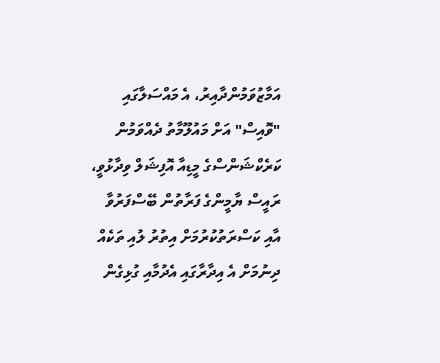އަމާޒުވަމުންދާއިރު، އެ މައްސަލާގައި "ވޮއިސް" އަށް މައުލޫމާތު ދެއްވަމުން ކަރެކްޝަންސްގެ މީޑިއާ އޮފިޝަލް ވިދާޅުވީ، ރައީސް ޔާމީންގެ ފަރާތުން ބޭސްފަރުވާ އާއި ކަސްރަތުކުރުމަށް އިތުރު ލުއި ތަކެއް ދިނުމަށް އެ އިދާރާގައި އެދުމާއި ގުޅިގެން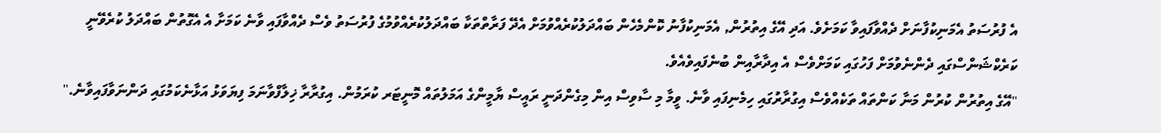އެ ފުރުސަތު އެމަނިކުފާނަށް ދެއްވާފައިވާ ކަމަށެވެ. އަދި އޭގެ އިތުރުން, އެމަނިކުފާނު ކޮންމެހެން ބައްދަލުކުރެއްވުމަށް އެދޭ ފަރާތްތަކާ ބައްދަލުކުރެއްވުމުގެ ފުރުސަތު ވެސް ދެއްވާފައި ވާނެ ކަމަށާ އެ އެގޮތުން ބައްދަލު ކުރެވޭނީ ކަރެކްޝަންސްގައި ދެންނެވުމަށް ފަހުގައި ކަމަށްވެސް އެ އިދާރާއިން ބުނެފައިވެއެވެ.
"އޭގެ އިތުރުން ކުރުން މަނާ ކަންތައް ތަކެއްވެސް އިގުރާރުގައި ހިމެނިފައި ވާނެ. ވީމާ މި ސާވިސް އިން މިގެންދަނީ ރައީސް ޔާމީންގެ އަމަލުތައް މޮނީޓަރ ކުރަމުން. އިގުރާރާ ޚިލާފްވާނަމަ ފިޔަވަޅު އަޅާނެކަމުގައި ދަންނަވާފައިވާނެ."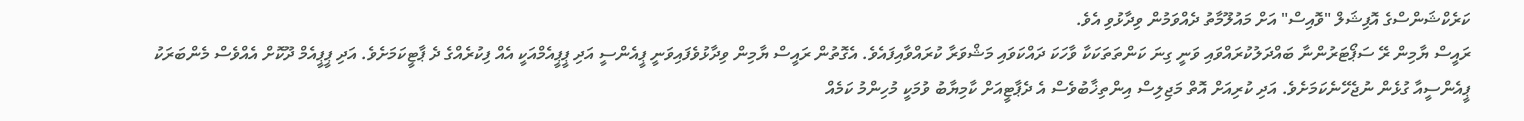ކަރެކްޝަންސްގެ އޮފިޝަލް "ވޮއިސް" އަށް މައުލޫމާތު ދެއްވަމުން ވިދާޅުވި އެވެ.
ރައީސް ޔާމިން ރޭ ސަޕޯޓަރުންނާ ބައްދަލުކުރައްވައި ވަނީ ގިނަ ކަންތަތަކަކާ ވާހަކަ ދައްކަވައި މަޝްވަރާ ކުރައްވާއިފައެވެ. އެގޮތުން ރައީސް ޔާމިން ވިދާޅުވެފައިވަނީ ޕީއެންސީ އަދި ޕީޕީއެމްއަކީ އެއް ފިކުރެއްގެ ދެ ޕާޓީކަމަށެވެ. އަދި ޕީޕީއެމް ދޫކޮށް އެއްވެސް މެންބަރަކު ޕީއެންސީއާ ގުޅެން ނުޖެހޭނެކަމަށެވެ. އަދި ކުރިއަށް އޮތް މަޖިލިސް އިންތިޚާބުވެސް އެ ދެޕާޓީއަށް ކާމިޔާބު ވުމަކީ މުހިންމު ކަމެއް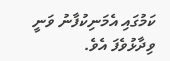ކަމުގައި އެމަނިކުފާނު ވަނީ ވިދާޅުވެފަ އެވެ.